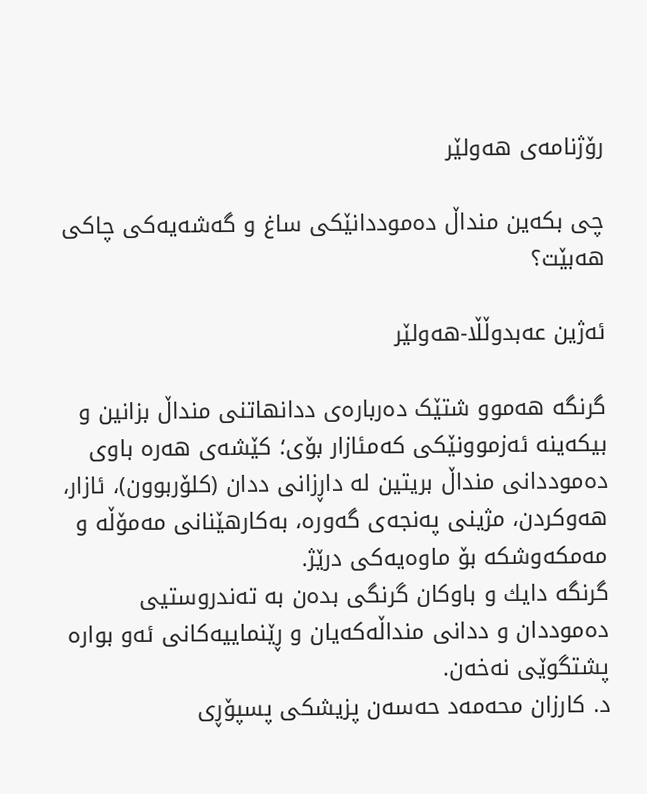رۆژنامەی ھەولێر

چی بکەین منداڵ دەموددانێکی ساغ و گەشەیەکی چاکی هەبێت؟

ئەژین عەبدوڵڵا-هەولێر

گرنگە هەموو شتێک دەربارەی ددانهاتنی منداڵ بزانین و بیکەینە ئەزموونێکی کەمئازار بۆی؛ کێشەی هەرە باوی دەموددانی منداڵ بریتین لە داڕزانی ددان (كلۆربوون)، ئازار، هەوکردن، مژینی پەنجەی گەورە، بەکارهێنانی مەمۆڵە و مەمکەوشكە بۆ ماوەیەکی درێژ.
گرنگە دایك و باوكان گرنگی بدەن بە تەندروستیی دەموددان و ددانی منداڵەکەیان و ڕێنماییەکانی ئەو بوارە پشتگوێی نەخەن.
د. كارزان محەمەد حەسەن پزیشكی پسپۆڕی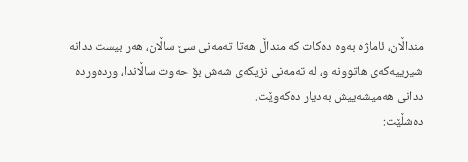منداڵان، ئاماژە بەوە دەكات كە منداڵ هەتا تەمەنی سێ ساڵان، هەر بیست ددانە شیرییەکەی هاتوونە و، لە تەمەنی نزیکەی شەش بۆ حەوت ساڵاندا، وردەوردە ددانی هەمیشەییش بەدیار دەکەوێت.
دەشڵێت: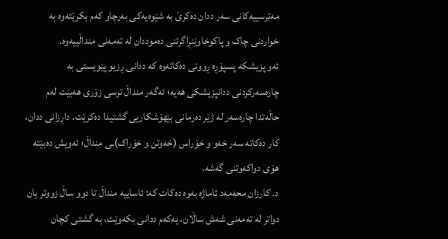مەترسییەکانی سەر ددان دەکرێ بە شێوەیەکی بەرچاو کەم بکرێتەوە بە خواردنی چاک و پاکوخاوێنڕاگرتنی دەموددان لە تەمەنی منداڵییەوە.
ئەو پزیشكە پسپۆڕە ڕوونی دەكاتەوە كە ددانی ڕزیو پێویستی بە چارەسەرکردنی ددانپزیشکی هەیە؛ ئەگەر منداڵ ترسی زۆری هەبێت لەم حاڵەتدا چارەسەر لە ژێر دەرمانی بێهۆشکاریی گشتیدا دەکرێت. داڕزانی ددان، کار دەکاتە سەر خەو و خۆراس (خەوتن و خۆراک)ـی منداڵ؛ ئەویش دەبێتە هۆی دواکەوتنی گەشە.
د. كارزان محەمەد ئاماژە بەوە دەكات كە: ئاساییە منداڵ تا دوو ساڵ زووتر یان دواتر لە تەمەنی شەش ساڵان، یەکەم ددانی بکەوێت، بە گشتی کچان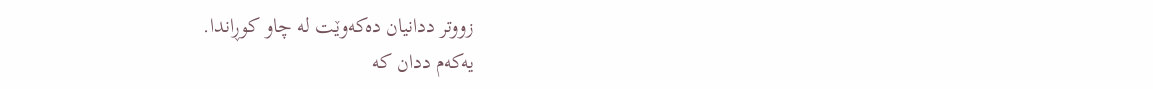زووتر ددانیان دەکەوێت لە چاو کوڕاندا.
یەکەم ددان کە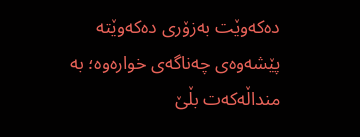دەکەوێت بەزۆری دەکەوێتە پێشەوەی چەناگەی خوارەوە؛ بە منداڵەکەت بڵێ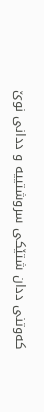کەوتنی ددان شتێکی سروشتییە و ددانی نوێ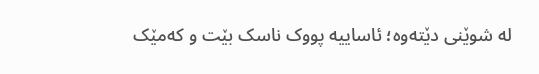لە شوێنی دێتەوە؛ ئاساییە پووک ناسک بێت و کەمێک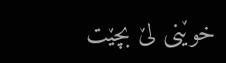خوێنی لێ بچێت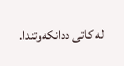لە کاتی ددانکەوتندا.